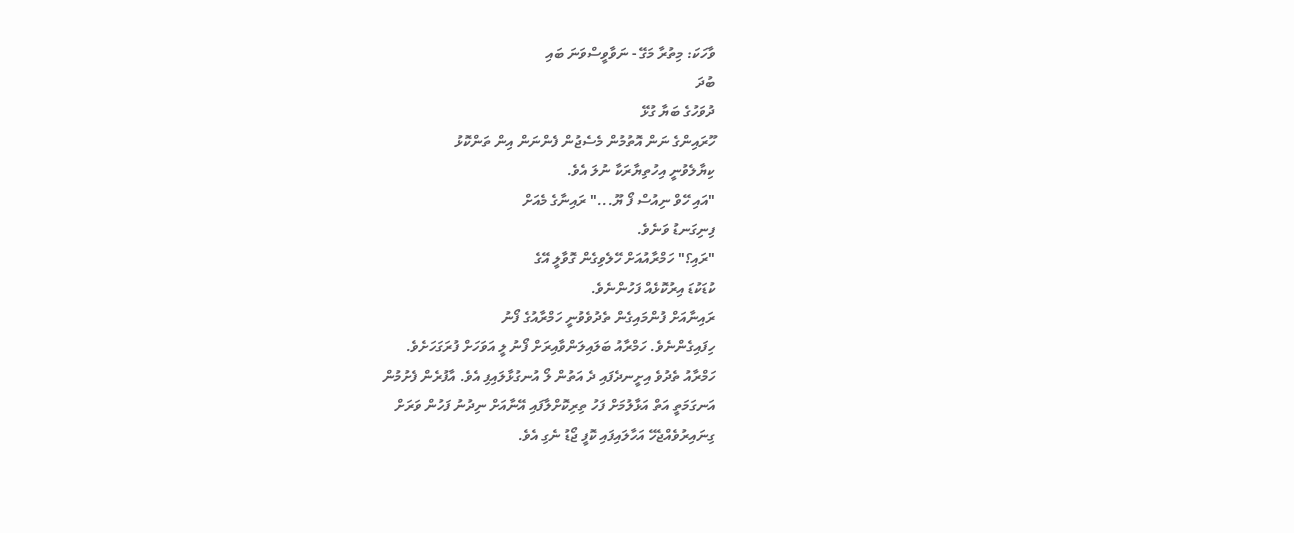ވާހަކަ: މިތުރާ މަގޭ - ނަވާވީސްވަނަ ބައި
ބުދަ
ދުވަހުގެ ބަޔާ ގުޅޭ
ހޫރައިންގެ ނަން އޮތުމުން މެސެޖުން ފެންނަން އިން ތަންކޮޅު
ކިޔާލެވުނީ އިހުތިޔާރަކާ ނުލަ އެވެ.
"އައި ހޭވް ނިއުސް ފޯ ޔޫ..." ރައިނާގެ މެއަށް
ފިނިގަނޑު ވަނެވެ.
"ރައި؟" ހަމްރާއުއަށް ހޭލެވިގެން ގޮވާލީ އޭގެ
ކުޑަކުޑަ އިރުކޮޅެއް ފަހުންނެވެ.
ރައިނާއަށް ފުންމައިގެން ތެދުވެވުނީ ހަމްރާއުގެ ފޯނު
ހިފައިގެންނެވެ. ހަމްރާއު ބަލައިލަންވާއިރަށް ފޯނު ލީ އަވަހަށް ފުރަގަހަށެވެ.
ހަމްރާއު ތެދުވެ އިށީނދެފައި ދެ އަތުން ލޯ އުނގުޅާލައިފި އެވެ. އާފުރެން ފެށުމުން
އަނގަމަތީ އަތް އަޅާލުމަށް ފަހު ތިރިކޮށްލާފައި އޭނާއަށް ނިދުނު ފަހުން ވަރަށް
ގިނައިރުވެއްޖެހޭ އަހާލައިފައި ކޮފީ ޖޯޑު ނެގި އެވެ.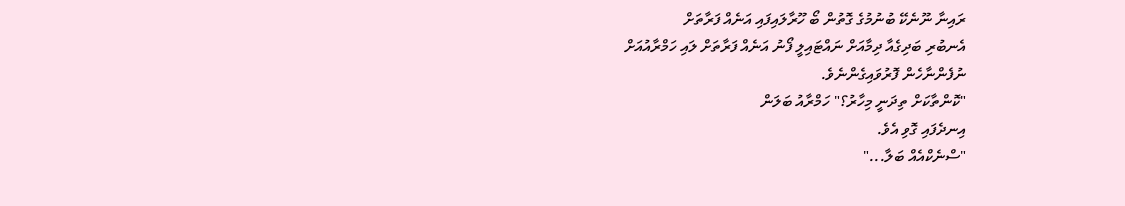ރައިނާ ނޫނެކޭ ބުނުމުގެ ގޮތުން ބޯ ހޫރާލައިފައި އަނެއް ފަރާތަށް
އެނބުރި ބަދިގެއާ ދިމާއަށް ނައްޓައިލީ ފޯނު އަނެއް ފަރާތަށް ލައި ހަމްރާއުއަށް
ނުފެންނާހެން ފޮރުވައިގެންނެވެ.
"ކޮންތާކަށް ތިދަނީ މިހާރު؟" ހަމްރާއު ބަލަން
އިނދެފައި ގޮވި އެވެ.
"ސްނެކްއެއް ބަލާ..."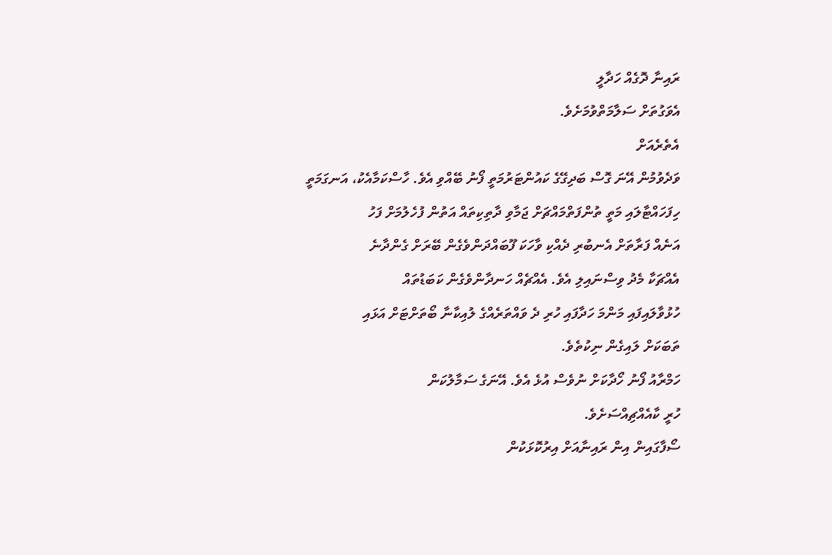ރައިނާ ދޮގެއް ހަދާލީ
އެވަގުތަށް ސަލާމަތްވުމަށެވެ.
އެތެރެއަށް
ވަދެވުމުން އޭނަ ގޮސް ބަދިގޭގެ ކައުންޓަރުމަތީ ފޯނު ބޭއްވި އެވެ. ހާސްކަމާއެކު، އަނގަމަތީ
ހިފަހައްޓާލައި މަތީ ތުންފަތްމައްޗަށް ޖަމާވި ދާތިކިތައް އަތުން ފުހެލުމަށް ފަހު
އަނެއް ފަރާތަށް އެނބުރި ދެއްކި ވާހަކަ ފޫބައްދަންވެގެން ބޭރަށް ގެންދާނެ
އެއްޗަކާ މެދު ވިސްނައިލި އެވެ. އެއްޗެއް ހަނދާންވެގެން ކަބަޑުތައް
ހުޅުވާލައިފައި މަންމަ ހަދާފައި ހުރި ދެ ވައްތަރެއްގެ ލުއިކާނާ ބޯތަށްޓަށް އަޅައި
ތަބަކަށް ލައިގެން ނިކުތެވެ.
ހަމްރާއު ފޯނު ހޯދާކަށް ނުވެސް އުޅެ އެވެ. އޭނަގެ ސަމާލުކަން
ހުރީ ކާއެއްޗިއްސަށެވެ.
ސޯފާގައިން އިން ރައިނާއަށް އިރުކޮޅަކުން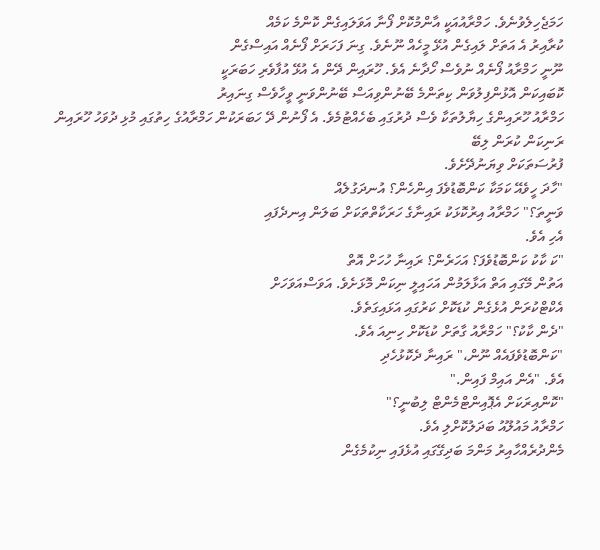ހަމަޖެހިލެވުނެވެ. ހަމްރާއުއަކީ އާންމުކޮށް ފޯނާ އަވަލައިގެން ކޮންމެ ކަމެއް
ކުރާއިރު އެ އަތަށް ލައިގެން އުޅޭ މީހެއް ނޫނެވެ. ގިނަ ފަހަރަށް ފޯނެއް އައިސްގެން
ނޫނީ ހަމްރާއު ފޯނެއް ނުވެސް ހޯދާނެ އެވެ. ހޫރައިން ދޭން އެ އުޅޭ އުފާވެރި ހަބަރަކީ
ކޮބައިކަން އޮޅުންފިލުވަން ކިތަންމެ ބޭނުންވިއަސް ބޭނުންވަނީ ވީހާވެސް ގިނައިރު
ހަމްރާއު ހޫރައިންގެ ހިޔާލުތަކާ ވެސް ދުރުގައި ބެހެއްޓުމެވެ. އެ ފޯނުން ދޭ ހަބަރަކުން ހަމްރާއުގެ ހިތުގައި މުޅި ދުވަހު ހޫރައިން ރަނިކަން ކުރަން ލިބޭ
ފުރުސަތަކަށް ވިޔަނުދޭށެވެ.
"ހާދަ ހީވެއޭ ކަމަކާ ކަންބޮޑުވެފަ އިންހެން؟ އުނދަގުލެއް
ވަނީތަ؟" ހަމްރާއު އިރުކޮޅަކު ރައިނާގެ ހަރަކާތްތަކަށް ބަލަން އިނދެފައި
އެހި އެވެ.
"ކަ ކާކު ކަންބޮޑުވެފަ؟ އަހަރެން؟ ރައިނާ ހުހަށް އޮތް
އަތުން މޭގައި އަތް އަޅާލަމުން އަހައިލީ ނިކަން މޮޅަށެވެ. އަވަސްއަވަހަށް
އެކްޓްކުރަން އުޅެގެން ކުޑަކޮށް ކަރުގައި އަޅައިގަތެވެ.
"ދެން ކާކު؟" ހަމްރާއު ގާތަށް ކުޑަކޮށް ހިނިއަ އެވެ.
"ކަންބޮޑުވެފައެއް ނޫން،" ރައިނާ ދެކޮޅުހެދި
އެވެ. "އެން އައިމް ފައިން."
"ކޮންއިރަކަށް އެޕޮއިންޓްމެންޓް ލިބުނީ؟"
ހަމްރާއު މައުލޫއު ބަދަލުކޮށްލި އެވެ.
މެންދުރެއްހާއިރު މަންމަ ބަދިގޭގައި އުޅެފައި ނިކުމެގެން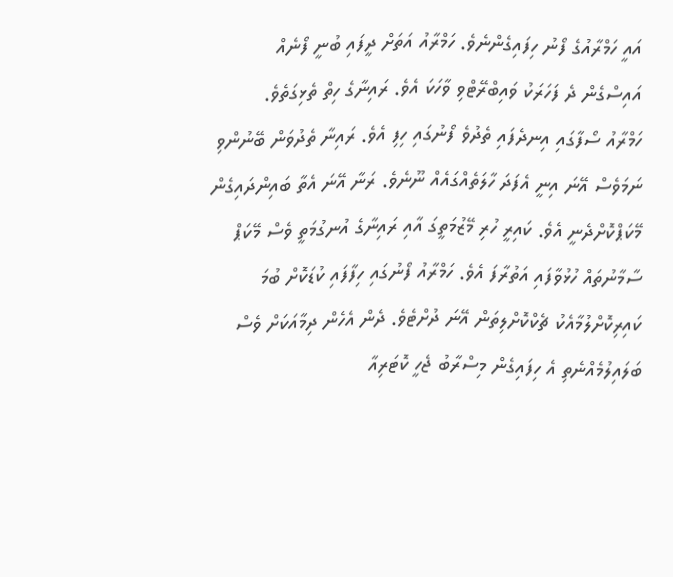އައީ ހަމްރާއުގެ ފޯނު ހިފައިގެންނެވެ. ހަމްރާއު އަތަށް ދީފައި ބުނީ ފޯނެއް
އައިސްގެން ދެ ފަހަރަކު ވައިބްރޭޓްވި ވާހަކަ އެވެ. ރައިނާގެ ހިތް ތެޅިގަތެވެ.
ހަމްރާއު ސޯފާގައި އިނދެފައި ތެދުވެ ފޯނުގައި ހިފި އެވެ. ރައިނާ ތެދުވަން ބޭނުންވި
ނަމަވެސް އޭނަ އިނީ އެފަދަ ހާލަތެއްގައެއް ނޫނެވެ. ރަނާ އޭނަ އެތާ ބައިންދައިގެން
މޭކަޕްކޮށްދެނީ އެވެ. ކައިރީ ހުރި މޭޒުމަތީގަ އާއި ރައިނާގެ އުނގުމަތީ ވެސް މޭކަޕް
ސާމާނުތައް ހުޅުވާފައި އަތުރާފަ އެވެ. ހަމްރާއު ފޯނުގައި ހިފާފައި ކުޑަކޮށް ބުމަ
ކައިރިކޮށްލުމާއެކު ޗެކްކޮށްލިތަން އޭނަ ދުށްޓެވެ. ދެން އެހެން ދިމާއަކަށް ވެސް
ބަލައިލުމެއްނެތި އެ ހިފައިގެން މިސްރާބު ޖެހީ ކޮޓަރިއާ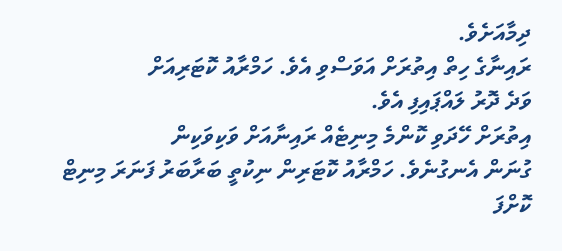ދިމާއަށެވެ.
ރައިނާގެ ހިތް އިތުރަށް އަވަސްވި އެވެ. ހަމްރާއު ކޮޓަރިއަށް
ވަދެ ދޮރު ލައްޕައިފި އެވެ.
އިތުރަށް ހޭދަވި ކޮންމެ މިނިޓެއް ރައިނާއަށް ވަކިވަކިން
ގުނަން އެނގުނެވެ. ހަމްރާއު ކޮޓަރިން ނިކުތީ ބަރާބަރު ފަނަރަ މިނިޓް ކޮށްފަ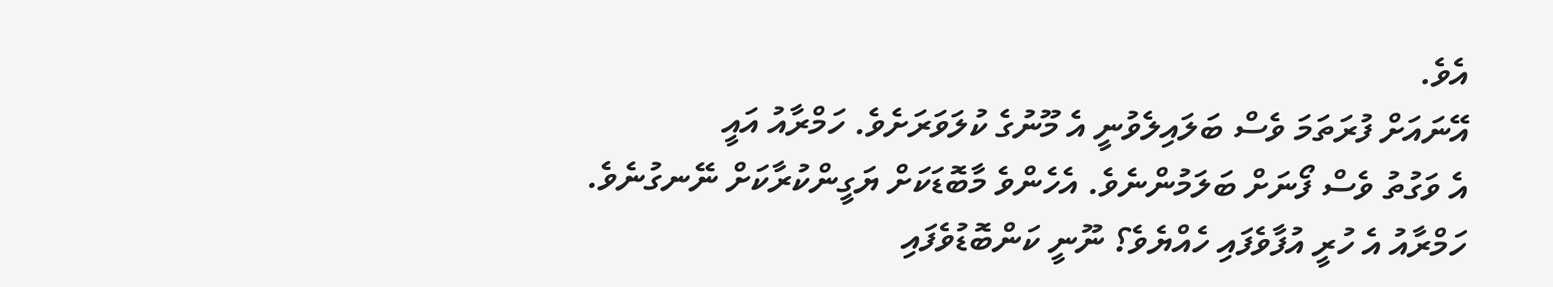އެވެ.
އޭނައަށް ފުރަތަމަ ވެސް ބަލައިލެވުނީ އެ މޫނުގެ ކުލަވަރަށެވެ. ހަމްރާއު އައީ
އެ ވަގުތު ވެސް ފޯނަށް ބަލަމުންނެވެ. އެހެންވެ މާބޮޑަކަށް ޔަގީންކުރާކަށް ނޭނގުނެވެ.
ހަމްރާއު އެ ހުރީ އުފާވެފައި ހެއްޔެވެ؟ ނޫނީ ކަންބޮޑުވެފައި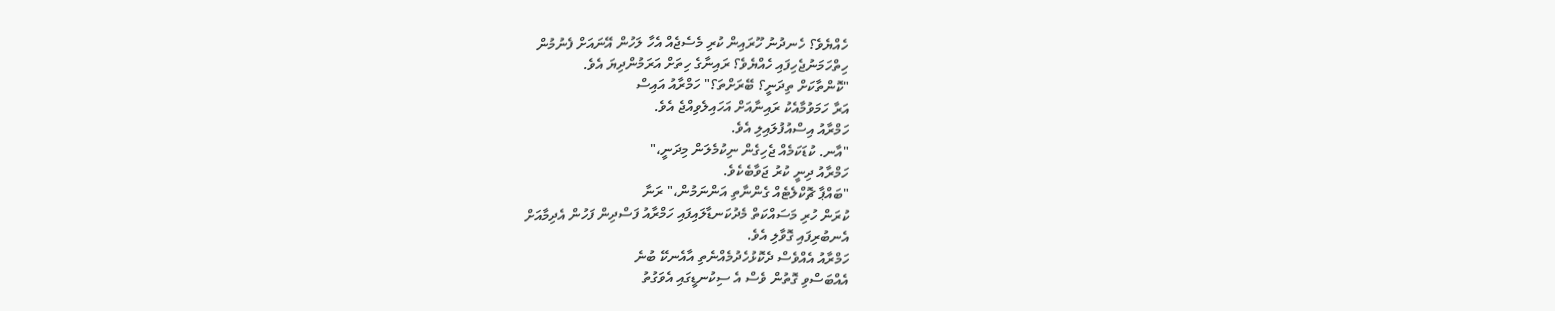ހެއްޔެވެ؟ ހެނދުނު ހޫރައިން ކުރި މެސެޖެއް އެހާ ލަހުން އޭނައަށް ފެނުމުން
ހިތްހަމަނުޖެހިފައި ހެއްޔެވެ؟ ރައިނާގެ ހިތަށް އަރަމުންދިޔަ އެވެ.
"ކޮންތާކަށް ތިދަނީ؟ ބޭރަށްތަ؟" ހަމްރާއު އައިސް
އަރާ ހަމަވުމާއެކު ރައިނާއަށް އަހައިލެވިއްޖެ އެވެ.
ހަމްރާއު އިސްއުފުލައިލި އެވެ.
"އާނ. ކުޑަކަމެއް ޖެހިގެން ނިކުމެލަން މިދަނީ،"
ހަމްރާއު ދިނީ ކުރު ޖަވާބެކެވެ.
"ބައްޕާ ޗޮކްލެޓެއް ގެންނާތި އަންނަމުން،" ރަނާ
ކުރަން ހުރި މަސައްކަތް މެދުކަނޑާލައިފައި ހަމްރާއު ފަސްދިން ފަހުން އެދިމާއަށް
އެނބުރިފައި ގޮވާލި އެވެ.
ހަމްރާއު އެއްވެސް ދެކޮޅުހެދުމެއްނެތި އާއެނކޭ ބުނެ
އެއްބަސްވި ގޮތުން ވެސް އެ ސިކުނޑީގައި އެވަގުތު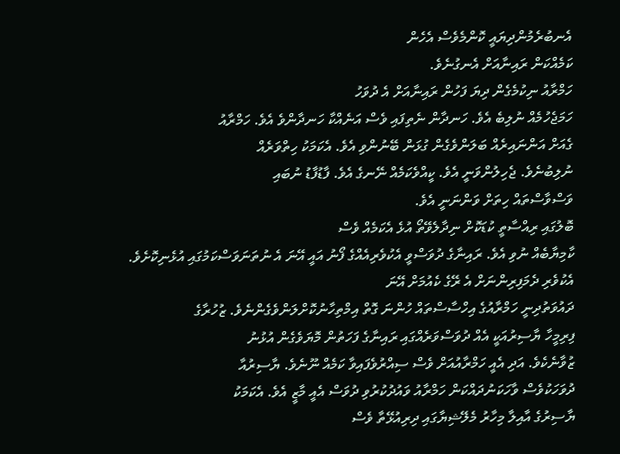އެނބުރެމުންދިޔައީ ކޮންމެވެސް އެހެން
ކަމެއްކަން ރައިނާއަށް އެނގުނެވެ.
ހަމްރާއު ނިކުމެގެން ދިޔަ ފަހުން ރައިނާއަށް އެ ދުވަހު
ހަމަޖެހުމެއް ނުލިބެ އެވެ. ހަނދާން ނެތިފައި ވެސް އަނެއްކާ ހަނދާންވެ އެވެ. ހަމްރާއު
ގެއަށް އަންނައިރެއް ބަލަންވެގެން ގުޅަން ބޭނުންވި އެވެ. އެކަމަކު ހިތްވަރެއް
ނުލިބުނެވެ. ޖެހިލުންވަނީ އެވެ. ކީއްވެކަމެއް ނޭނގެ އެވެ. ފާޑުފާޑު ނުބައި
ވަސްވާސްތައް ހިތަށް ވަންނަނީ އެވެ.
ބޮލުގައި ރިއްސާތީ ކުޑަކޮށް ނިދާލެވޭތޯ އުޅެ އެކަމެއް ވެސް
ކާމިޔާބެއް ނުވި އެވެ. ރައިނާގެ ދުވަސްވީ އެކުވެރިއެއްގެ ފޯނު އައީ އޭނަ އެ ނުތަނަވަސްކަމުގައި އުޅެނިކޮށެވެ.
އެކުވެރި ދެމަފިރިންނަށް އެ ރޭގެ ކެއުމަށް އޭނަ
ދައުވަތުދިނީ ހަމްރާއުގެ އިހްސާސްތައް ހުންނަ ގޮތް އިމްތިހާނުކޮށްލަންވެގެންނެވެ. ޒުހުރާގެ
ފިރިމީހާ ޔާސިރުއަކީ އެއް ދުވަސްވަރެއްގައި ރައިނާގެ ފަހަތުން މޮޔަވެގެން އުޅުނު
ޒުވާނެކެވެ. އަދި އެއީ ހަމްރާއުއަށް ވެސް ސިއްރުވެފައިވާ ކަމެއް ނޫނެވެ. ޔާސިރުއާ
ދުވަހަކުވެސް ވާހަކަނުދައްކަން ހަމްރާއު ވައުދުކުރުވި ދުވަސް އެއީ މާޒީ އެވެ. އެކަމަކު
ޔާސިރުގެ އާއިލާ މިހާރު މެލޭޝިޔާގައި ދިރިއުޅޭތާ ވެސް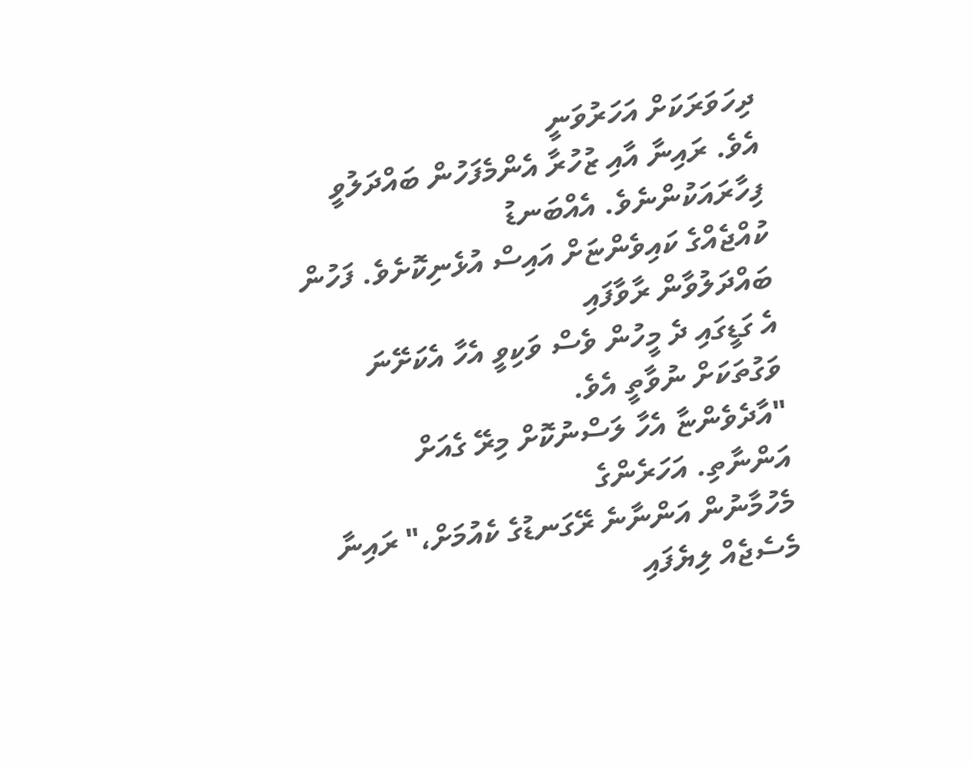ދިހަވަރަކަށް އަހަރުވަނީ
އެވެ. ރައިނާ އާއި ޒުހުރާ އެންމެފަހުން ބައްދަލުވީ ފިހާރައަކުންނެވެ. އެއްބަނޑު
ކުއްޖެއްގެ ކައިވެންޏަށް އައިސް އުޅެނިކޮށެވެ. ފަހުން ބައްދަލުވާން ރާވާފައި
އެ ގަޑީގައި ދެ މީހުން ވެސް ވަކިވީ އެހާ އެކަށޭނަ ވަގުތަކަށް ނުވާތީ އެވެ.
"އާދެވެންޏާ އެހާ ލަސްނުކޮށް މިރޭ ގެއަށް އަންނާތި. އަހަރެންގެ
މެހުމާނުން އަންނާނެ ރޭގަނޑުގެ ކެއުމަށް،" ރައިނާ މެސެޖެއް ލިޔެފައި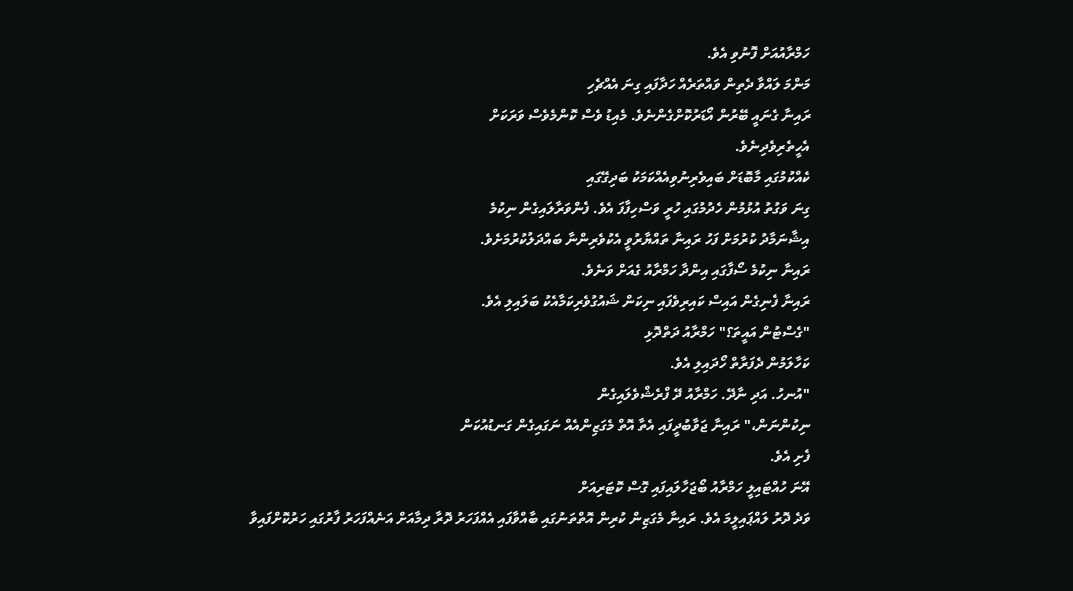ހަމްރާއުއަށް ފޮނުވި އެވެ.
މަންމަ ލައްވާ ދެތިން ވައްތަރެއް ހަދާފައި ގިނަ އެއްޗެހި
ރައިނާ ގެނައީ ބޭރުން އޯޑަރުކޮށްގެންނެވެ. މެއިޑު ވެސް ކޮންމެވެސް ވަރަކަށް
އެހީތެރިވެދިނެވެ.
ކެއްކުމުގައި މާބޮޑަށް ބައިވެރިނުވިއެއްކަމަކު ބަދިގޭގައި
ގިނަ ވަގުތު އުޅުމުން ހެދުމުގައި ހުރީ ވަސްހިފާފަ އެވެ. ފެންވަރާލައިގެން ނިކުމެ
އިޝާނަމާދު ކުރުމަށް ފަހު ރައިނާ ތައްޔާރުވީ އެކުވެރިންނާ ބައްދަލުކުރުމަށެވެ.
ރައިނާ ނިކުމެ ސޯފާގައި އިންދާ ހަމްރާއު ގެއަށް ވަނެވެ.
ރައިނާ ފެނިގެން އައިސް ކައިރިވެފައި ނިކަން ޝައުގުވެރިކަމާއެކު ބަލައިލި އެވެ.
"ގެސްޓުން އައީތަ؟" ހަމްރާއު ދަތްދޮޅި
ކަހާލަމުން ދެފަރާތް ހޯދައިލި އެވެ.
"އުނހު. އަދި ނާދޭ. ހަމްރާއު ދޭ ފްރެޝްވެލައިގެން
ނިކުންނަން،" ރައިނާ ޖަވާބުދީފައި އެތާ އޮތް މެގަޒިންއެއް ނަގައިގެން ގަނޑުއުކަން
ފެށި އެވެ.
އޭނަ ހުއްޓައިލީ ހަމްރާއު ބޯޖަހާލައިފައި ގޮސް ކޮޓަރިއަށް
ވަދެ ދޮރު ލައްޕައިލީމަ އެވެ. ރައިނާ މެގަޒިން ކުރިން އޮތްތަނުގައި ބާއްވާފައި އެއްފަހަރު ދޮރާ ދިމާއަށް އަނެއްފަހަރު ފާރުގައި ހަރުކޮށްފައިވާ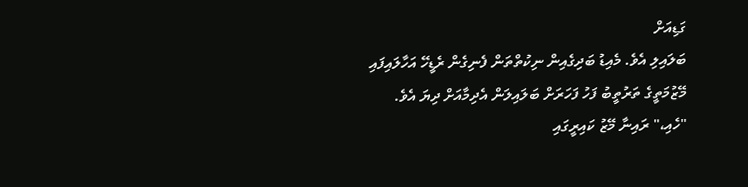ގަޑިއަށް
ބަލައިލި އެވެ. މެއިޑު ބަދިގެއިން ނިކުތްތަން ފެނިގެން ރެޑީހޭ އަހާލައިފައި
މޭޒުމަތީގެ ތަރުތީބު ފަހު ފަހަރަށް ބަލައިލަން އެދިމާއަށް ދިޔަ އެވެ.
"ހެއި،" ރައިނާ މޭޒު ކައިރީގައި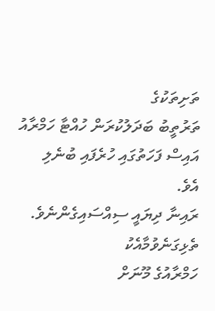ތަށިތަކުގެ
ތަރުތީބު ބަދަލުކުރަން ހުއްޓާ ހަމްރާއު އައިސް ފަހަތުގައި ހުރެފައި ބުނެލި އެވެ.
ރައިނާ ދިޔައީ ސިއްސައިގެންނެވެ. ތެޅިގަނެވުމާއެކު
ހަމްރާއުގެ މޫނަށް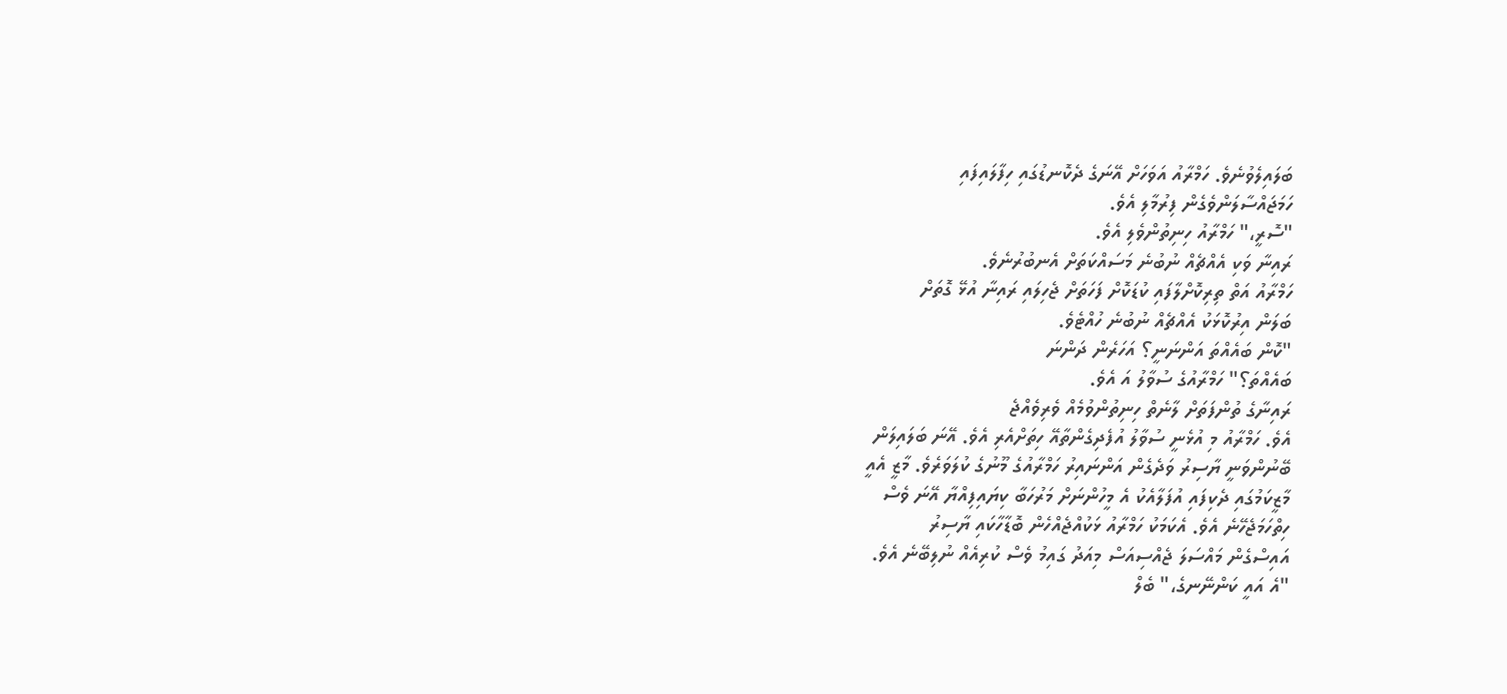ބަލައިލެވުނެވެ. ހަމްރާއު އަވަހަށް އޭނަގެ ދެކޮނޑުގައި ހިފާލައިފައި
ހަމަޖައްސާލަންވެގެން ފިރުމާލި އެވެ.
"ސޮރީ،" ހަމްރާއު ހިނިތުންވެލި އެވެ.
ރައިނާ ވަކި އެއްޗެއް ނުބުނެ މަސައްކަތަށް އެނބުރުނެވެ.
ހަމްރާއު އަތް ތިރިކޮށްލާފައި ކުޑަކޮށް ފަހަތަށް ޖެހިލައި ރައިނާ އުޅޭ ގޮތަށް
ބަލަން އިރުކޮޅަކު އެއްޗެއް ނުބުނެ ހުއްޓެވެ.
"ކޮން ބައެއްތަ އަންނަނީ؟ އަހަރެން ދަންނަ
ބައެއްތަ؟" ހަމްރާއުގެ ސުވާލު އަ އެވެ.
ރައިނާގެ ތުންފަތަށް ލާނެތް ހިނިތުންވުމެއް ވެރިވެއްޖެ
އެވެ. ހަމްރާއު މި އުޅެނީ ސުވާލު އުފެދިގެންތާއޭ ހިތަށްއެރި އެވެ. އޭނަ ބަލައިލަން
ބޭނުންވަނީ ޔާސިރު ވަދެގެން އަންނައިރު ހަމްރާއުގެ މޫނުގެ ކުލަވަރެވެ. މާޒީ އެއީ
މާޒީކަމުގައި ދެކިފައި އުފަލާއެކު އެ މީހުންނަށް މަރުހަބާ ކިޔައިފިއްޔާ އޭނަ ވެސް
ހިތްހަމަޖެހޭނެ އެވެ. އެކަމަކު ހަމްރާއު ޅަކުއްޖެއްހެން ބޮޑާހާކައި ޔާސިރު
އައިސްގެން މައްސަލަ ޖެއްސިއަސް މިއަދު ގައިމު ވެސް ކުރިއެއް ނުލިބޭނެ އެވެ.
"އެ އައީ ކަންނޭނގެ،" ބެލް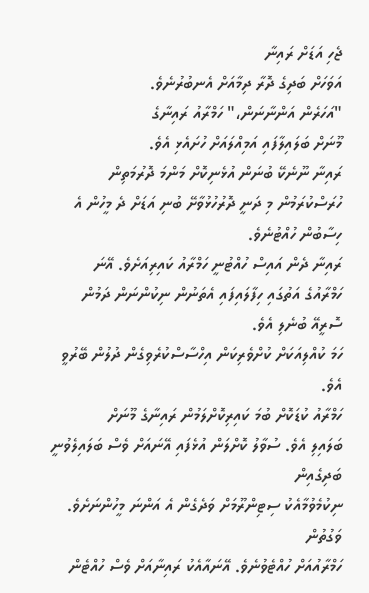ޖެހި އަޑަށް ރައިނާ
އަވަހަށް ބަދިގެ ދޮރާ ދިމާއަށް އެނބުރުނެވެ.
"އަހަރެން އަންނާނަން،" ހަމްރާއު ރައިނާގެ
މޫނަށް ބަލައިލާފައި އަމިއްލައަށް ހުށައެޅި އެވެ.
ރައިނާ ނޫނެކޭ ބުނަން އުޅެނިކޮށް މަންމަ ދޮރުމަތިން
ހުރަސްކުރަމުން މި ދަނީ ދޮރުހުޅުވާށޭ ބުނި އަޑަށް ދެ މީހުން އެ ހިސާބުން ހުއްޓުނެވެ.
ރައިނާ ދެން އައިސް ހުއްޓުނީ ހަމްރާއު ކައިރިއަށެވެ. އޭނަ
ހަމްރާއުގެ އަތުގައި ހިފާލައިފައި އެތަނުން ނިކުންނަން ދަމުން ސޮރީއޭ ބުނެލި އެވެ.
ހަމަ ކުއްލިއަކަށް ކުށްވެރިކަން އިހްސާސްކުރެވިގެން ދުލުން ބޭރުވީ އެވެ.
ހަމްރާއު ކުޑަކޮށް ބުމަ ކައިރިކޮށްލަމުން ރައިނާގެ މޫނަށް
ބަލައިލި އެވެ. ސުވާލު ކޮށްލަން އުޅެފައި އޭނައަށް ވެސް ބަލައިލެވުނީ ބަދިގެއިން
ނިކުމެވުމާއެކު ސިޓިންރޫމަށް ވަދެގެން އެ އަންނަ މީހުންނަށެވެ. ވަގުތުން
ހަމްރާއުއަށް ހުއްޓެވުނެވެ. އޭނައާއެކު ރައިނާއަށް ވެސް ހުއްޓެން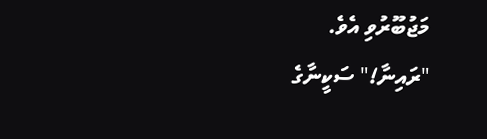މަޖުބޫރުވި އެވެ.
"ރައިނާ!" ސަކީނާގެ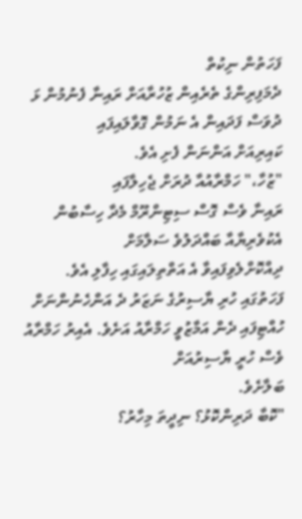ފަހަތުން ނިކުތް
ދެމަފިރިންގެ ތެރެއިން ޒުހުރާއަށް ރައިނާ ފެނުމުން ޅަ ދުވަސް ފަދައިން އެ ނަމުން ގޮވާލައިފައި
ކައިރިއަށް އަންނަން ފެށި އެވެ.
"ޒުހާ،" ހަމްރާއުއާ ދުރަށް ޖެހިލާފައި
ރައިނާ ވެސް ގޮސް ސިޓިންރޫމް މެދާ ހިސާބުން އެކުވެރިޔާއާ ބައްދަލުވެ ސަލާމަށް
ދިއްކޮށްލެވިފައިވާ އެ އަތްތިލައިގައި ހިފާލި އެވެ.
ފަހަތުގައި ހުރި ޔާސިރުގެ ނަޒަރު ދެ އަންހެނުންނަށް
ހުއްޓިފައި ދެން އަމާޒުވީ ހަމްރާއު އަށެވެ. އެއިރު ހަމްރާއު ވެސް ހުރީ ޔާސިރުއަށް
ބަލާށެވެ.
"ކޮބާ ދަރިންކޮޅު؟ ނިދީތަ މިހާރު؟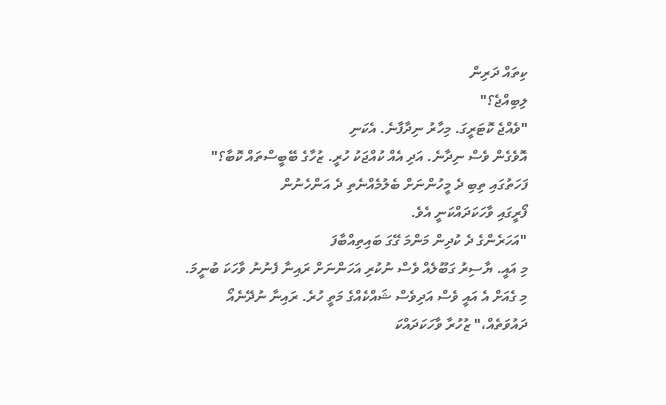ކިތައް ދަރިން
ލިބިއްޖެ؟"
"ވެއްޖެ ކޮޓަރީގަ. މިހާރު ނިދާފާނެ. އެކަނި
އޮވެގެން ވެސް ނިދާނެ. އަދި އެއް ކުއްޖަކު ހުރީ. ޒުހާގެ ބޭބީސްތައް ކޮބާ؟"
ފަހަތުގައި ތިބި ދެ މީހުންނަށް ބެލުމެއްނެތި ދެ އަންހެނުން
ފޯރީގައި ވާހަކަދައްކަނީ އެވެ.
"އަހަރެންގެ ދެ ކުދިން މަންމަ ގޭގަ ބައިތިއްބާފަ
މި އައީ. ޔާސިރު ގަބޫލެއް ވެސް ނުކުރި އަހަންނަށް ރައިނާ ފެނުނު ވާހަކަ ބުނީމަ.
މި ގެއަށް އެ އައީ ވެސް އަދިވެސް ޝައްކެއްގެ މަތީ ހުރެ. ރައިނާ ނުދޭނެއޯ
ދައުވަތެއް،" ޒުހުރާ ވާހަކަދައްކަ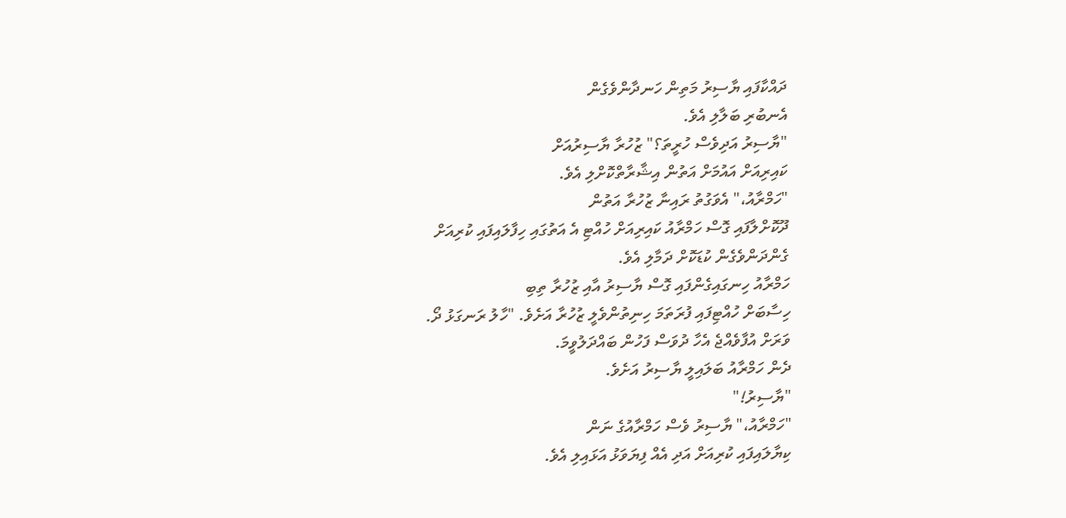ދައްކާފައި ޔާސިރު މަތިން ހަނދާންވެގެން
އެނބުރި ބަލާލި އެވެ.
"ޔާސިރު އަދިވެސް ހުރީތަ؟" ޒުހުރާ ޔާސިރުއަށް
ކައިރިއަށް އައުމަށް އަތުން އިޝާރާތްކޮށްލި އެވެ.
"ހަމްރާއު،" އެވަގުތު ރައިނާ ޒުހުރާ އަތުން
ދޫކޮށްލާފައި ގޮސް ހަމްރާއު ކައިރިއަށް ހުއްޓި އެ އަތުގައި ހިފާލައިފައި ކުރިއަށް
ގެންދަންވެގެން ކުޑަކޮށް ދަމާލި އެވެ.
ހަމްރާއު ހިނގައިގެންފައި ގޮސް ޔާސިރު އާއި ޒުހުރާ ތިބި
ހިސާބަށް ހުއްޓިފައި ފުރަތަމަ ހިނިތުންވެލީ ޒުހުރާ އަށެވެ. "ހާލު ރަނގަޅު ދޯ.
ވަރަށް އުފާވެއްޖެ އެހާ ދުވަސް ފަހުން ބައްދަލުވީމަ.
ދެން ހަމްރާއު ބަލައިލީ ޔާސިރު އަށެވެ.
"ޔާސިރު!"
"ހަމްރާއު،" ޔާސިރު ވެސް ހަމްރާއުގެ ނަން
ކިޔާލައިފައި ކުރިއަށް އަދި އެއް ފިޔަވަޅު އަޅައިލި އެވެ.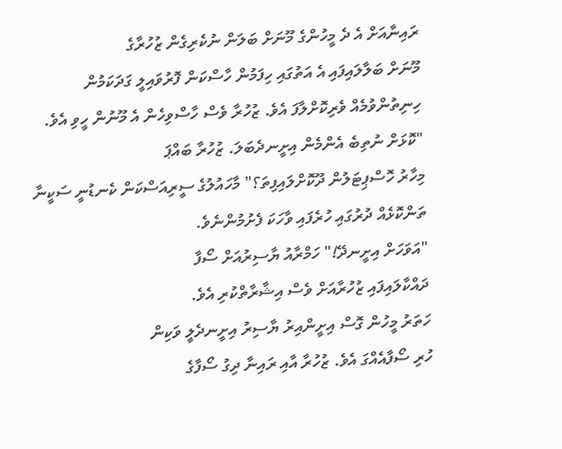ރައިނާއަށް އެ ދެ މީހުންގެ މޫނަށް ބަލަން ނުކެރިގެން ޒުހުރާގެ
މޫނަށް ބަލާލައިފައި އެ އަތުގައި ހިފަމުން ހާސްކަން ފޮރުވައިލީ ގަދަކަމުން
ހިނިތުންވުމެއް ވެރިކޮށްލާފަ އެވެ. ޒުހުރާ ވެސް ހާސްވިހެން އެ މޫނުން ހީވި އެވެ.
"ކޮޅަށް ނުތިބެ އެންމެން އިށީނދެބަލަ. ޒުހުރާ ބައްޕަ
މިހާރު ހޮސްޕިޓަލުން ދޫކޮށްލައިފިތަ؟" މާހައުލުގެ ސީރިއަސްކަން ކެނޑުނީ ސަކީނާ
ތަންކޮޅެއް ދުރުގައި ހުރެފައި ވާހަކަ ފެށުމުންނެވެ.
"އަވަހަށް އިށީނދޭ!" ހަމްރާއު ޔާސިރުއަށް ސޯފާ
ދައްކާލައިފައި ޒުހުރާއަށް ވެސް އިޝާރާތްކުރި އެވެ.
ހަތަރު މީހުން ގޮސް އިށީންއިރު ޔާސިރު އިށީނދެލީ ވަކިން
ހުރި ސޯފާއެއްގަ އެވެ. ޒުހުރާ އާއި ރައިނާ ދިގު ސޯފާގެ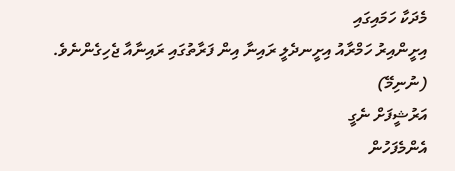މެދަކާ ހަމައިގައި
އިށީންއިރު ހަމްރާއު އިށީނދެލީ ރައިނާ އިން ފަރާތުގައި ރައިނާއާ ޖެހިގެންނެވެ.
(ނުނިމޭ)
އަރުޝީފަށް ނެގީ
އެންމެފަހުން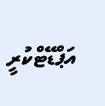އަޕްޑޭޓްކުރީ